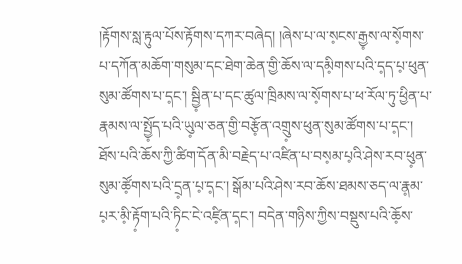།རྟོགས་སླ་རྟུལ་པོས་རྟོགས་དཀར་བཞེད། །ཞེས་པ་ལ་ས༷ངས་རྒྱ༷ས་ལ་སོ༷གས་པ་དཀོན་མཆོག་གསུམ་དང་ཐེག་ཆེན་གྱི་ཆོས་ལ་དམི༷གས་པའི་ད༷ད་པ༷་ཕུན་སུམ་ཚོགས་པ་ད༷ང་། སྦྱི༷ན་པ་དང་ཚུལ་ཁྲིམས་ལ་སོ༷གས་པ་ཕ་རོལ་ཏུ་ཕྱིན་པ་རྣམས་ལ་སྤྱོ༷ད་པའི་ཡུ༷ལ་ཅན་གྱི་བརྩོ༷ན་འགྲུ༷ས་ཕུན་སུམ་ཚོགས་པ་ད༷ང་། ཐོས་པའི་ཆོས་ཀྱི་ཚིག་དོན་མི་བརྗེད་པ་འཛིན་པ་བས༷མ་པ༷འི་ཤེས་རབ་ཕུ༷ན་སུམ་ཚོ༷གས་པའི་དྲ༷ན་པ༷་ད༷ང་། སྒོམ་པའི་ཤེས་རབ་ཆོས་ཐམས་ཅད་ལ་རྣ༷མ་པ༷ར་མི༷་རྟོ༷ག་པའི་ཏི༷ང་ངེ་འཛི༷ན་ད༷ང་། བདེན་གཉིས་ཀྱིས་བསྡུས་པའི་ཆོ༷ས་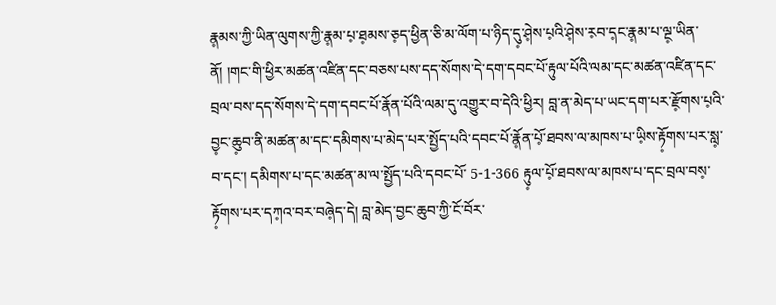རྣ༷མས་ཀྱི་ཡིན་ལུགས་ཀྱི་རྣ༷མ་པ༷་ཐ༷མས་ཅ༷ད་ཕྱིན་ཅི་མ་ལོག་པ་ཉིད་དུ༷་ཤེ༷ས་པ༷འི་ཤེ༷ས་ར༷བ་ད༷ང་རྣ༷མ་པ་ལྔ༷་ཡིན་ནོ། །གང་གི་ཕྱིར་མཚན་འཛིན་དང་བཅས་པས་དད་སོགས་དེ་དག་དབང་པོ་རྟུལ་པོའི་ལམ་དང་མཚན་འཛིན་དང་བྲལ་བས་དད་སོགས་དེ་དག་དབང་པོ་རྣོན་པོའི་ལམ་དུ་འགྱུར་བ་དེའི་ཕྱིར། བླ་ན་མེད་པ་ཡང་དག་པར་རྫོ༷གས་པ༷འི་བྱ༷ང་ཆུ༷བ་ནི་མཚན་མ་དང་དམིགས་པ་མེད་པར་སྤྱོད་པའི་དབང་པོ་རྣོ༷ན་པོ༷་ཐབས་ལ་མཁས་པ་ཡི༷ས་རྟོ༷གས་པར་སླ༷་བ་དང་། དམིགས་པ་དང་མཚན་མ་ལ་སྤྱོད་པའི་དབང་པོ་ 5-1-366 རྟུ༷ལ་པོ༷་ཐབས་ལ་མཁས་པ་དང་བྲལ་བས༷་རྟོ༷གས་པར་དཀ༷འ་བར་བཞེ༷ད་དེ། བླ་མེད་བྱང་ཆུབ་ཀྱི་ངོ་བོར་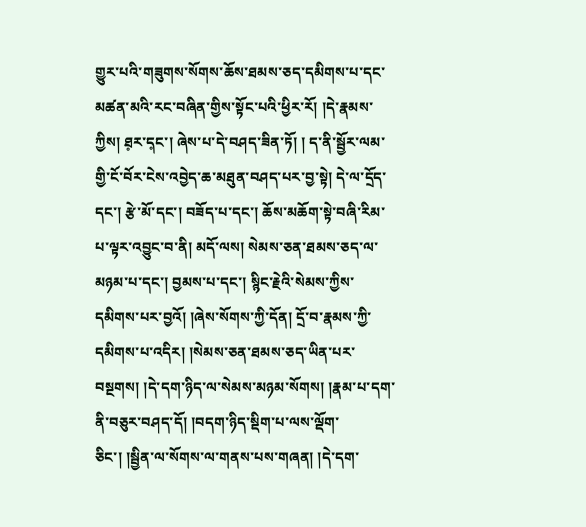གྱུར་པའི་གཟུགས་སོགས་ཆོས་ཐམས་ཅད་དམིགས་པ་དང་མཚན་མའི་རང་བཞིན་གྱིས་སྟོང་པའི་ཕྱིར་རོ། །དེ་རྣམས་ཀྱིས། ཐ༷ར་ད༷ང་། ཞེས་པ་དེ་བཤད་ཟིན་ཏོ། ། ད་ནི་སྦྱོར་ལམ་གྱི་ངོ་བོར་ངེས་འབྱེད་ཆ་མཐུན་བཤད་པར་བྱ་སྟེ། དེ་ལ་དྲོད་དང་། རྩེ་མོ་དང་། བཟོད་པ་དང་། ཆོས་མཆོག་སྟེ་བཞི་རིམ་པ་ལྟར་འབྱུང་བ་ནི། མདོ་ལས། སེམས་ཅན་ཐམས་ཅད་ལ་མཉམ་པ་དང་། བྱམས་པ་དང་། སྙིང་རྗེའི་སེམས་ཀྱིས་དམིགས་པར་བྱའོ། །ཞེས་སོགས་ཀྱི་དོན། དྲོ་བ་རྣམས་ཀྱི་དམིགས་པ་འདིར། །སེམས་ཅན་ཐམས་ཅད་ཡིན་པར་བསྔགས། །དེ་དག་ཉིད་ལ་སེམས་མཉམ་སོགས། །རྣམ་པ་དག་ནི་བཅུར་བཤད་དོ། །བདག་ཉིད་སྡིག་པ་ལས་ལྡོག་ཅིང་། །སྦྱིན་ལ་སོགས་ལ་གནས་པས་གཞན། །དེ་དག་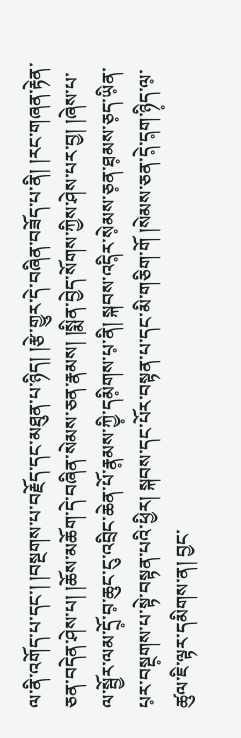ལ་ནི་འགོད་པ་དང་། །བསྔགས་པ་བརྗོད་དང་མཐུན་པ་ཉིད། །རྩེ་གྱུར་དེ་བཞིན་བཟོད་པ་ནི། །རང་གཞན་རྟེན་ཅན་བདེན་ཤེས་པ། །ཆོས་མཆོག་དེ་བཞིན་སེམས་ཅན་རྣམས། །སྨིན་བྱེད་སོགས་ཀྱིས་ཤེས་པར་བྱ། །ཞེས་པ་ལ་སྦྱོར་ལམ་དྲོ༷་བ༷་ཆུང་ངུ་འབྲིང་ཆེན་པོ་རྣ༷མས་ཀྱི༷་དམི༷གས་པ༷་ནི། སྐབས་འདི༷ར་སེ༷མས་ཅ༷ན་ཐ༷མས་ཅ༷ད་ཡི༷ན་པ༷ར་བསྔ༷གས་པ་སྟེ་བསྟན་པའི་ཕྱིར། སྐབས་དང་པོར་བསྟན་པ་དང་མི་གཅིག་གོ །སེམས་ཅན་དེ༷་ད༷ག་ཉི༷ད་ལ༷་ཚུལ་ཇི་ལྟར་དམིགས་ན། བྱང་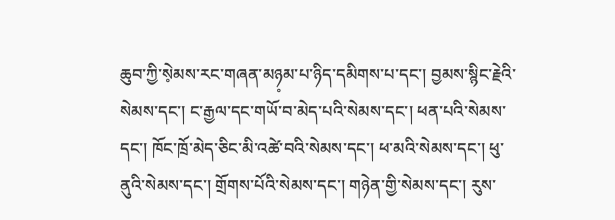ཆུབ་ཀྱི་སེ༷མས་རང་གཞན་མཉ༷མ་པ་ཉིད་དམིགས་པ་དང་། བྱམས་སྙིང་རྗེའི་སེམས་དང་། ང་རྒྱལ་དང་གཡོ་བ་མེད་པའི་སེམས་དང་། ཕན་པའི་སེམས་དང་། ཁོང་ཁྲོ་མེད་ཅིང་མི་འཚེ་བའི་སེམས་དང་། ཕ་མའི་སེམས་དང་། ཕུ་ནུའི་སེམས་དང་། གྲོགས་པོའི་སེམས་དང་། གཉེན་གྱི་སེམས་དང་། རུས་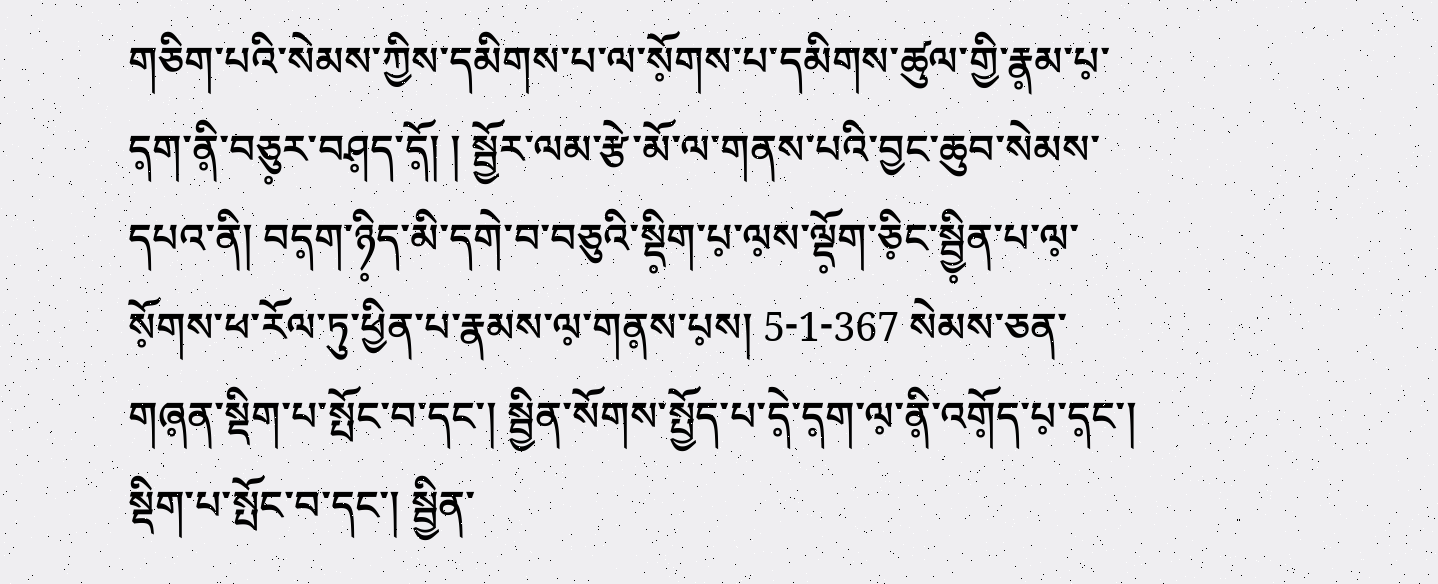གཅིག་པའི་སེམས་ཀྱིས་དམིགས་པ་ལ་སོ༷གས་པ་དམིགས་ཚུལ་གྱི་རྣ༷མ་པ༷་ད༷ག་ནི༷་བཅུ༷ར་བཤ༷ད་དོ༷། ། སྦྱོར་ལམ་རྩེ་མོ་ལ་གནས་པའི་བྱང་ཆུབ་སེམས་དཔའ་ནི། བད༷ག་ཉི༷ད་མི་དགེ་བ་བཅུའི་སྡི༷ག་པ༷་ལ༷ས་ལྡོ༷ག་ཅི༷ང་སྦྱི༷ན་པ་ལ༷་སོ༷གས་ཕ་རོལ་ཏུ་ཕྱིན་པ་རྣམས་ལ༷་གན༷ས་པ༷ས། 5-1-367 སེམས་ཅན་གཞ༷ན་སྡིག་པ་སྤོང་བ་དང་། སྦྱིན་སོགས་སྤྱོད་པ་དེ༷་ད༷ག་ལ༷་ནི༷་འགོ༷ད་པ༷་ད༷ང་། སྡིག་པ་སྤོང་བ་དང་། སྦྱིན་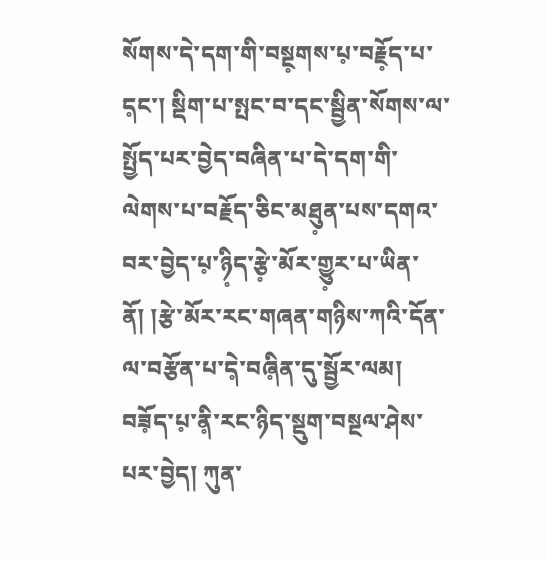སོགས་དེ་དག་གི་བསྔ༷གས་པ༷་བརྗོ༷ད་པ་ད༷ང་། སྡིག་པ་སྤང་བ་དང་སྦྱིན་སོགས་ལ་སྤྱོད་པར་བྱེད་བཞིན་པ་དེ་དག་གི་ལེགས་པ་བརྗོད་ཅིང་མཐུ༷ན་པས་དགའ་བར་བྱེད་པ༷་ཉི༷ད་རྩེ༷་མོར་གྱུ༷ར་པ་ཡིན་ནོ། །རྩེ་མོར་རང་གཞན་གཉིས་ཀའི་དོན་ལ་བརྩོན་པ་དེ༷་བཞི༷ན་དུ་སྦྱོར་ལམ། བཟོ༷ད་པ༷་ནི༷་རང་ཉིད་སྡུག་བསྔལ་ཤེས་པར་བྱེད། ཀུན་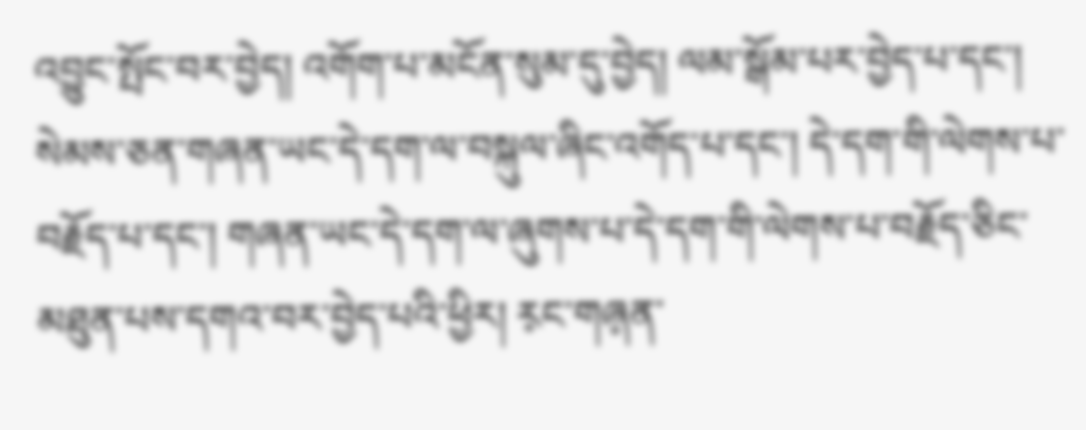འབྱུང་སྤོང་བར་བྱེད། འགོག་པ་མངོན་སུམ་དུ་བྱེད། ལམ་སྒོམ་པར་བྱེད་པ་དང་། སེམས་ཅན་གཞན་ཡང་དེ་དག་ལ་བསྐུལ་ཞིང་འགོད་པ་དང་། དེ་དག་གི་ལེགས་པ་བརྗོད་པ་དང་། གཞན་ཡང་དེ་དག་ལ་ཞུགས་པ་དེ་དག་གི་ལེགས་པ་བརྗོད་ཅིང་མཐུན་པས་དགའ་བར་བྱེད་པའི་ཕྱིར། ར༷ང་གཞ༷ན་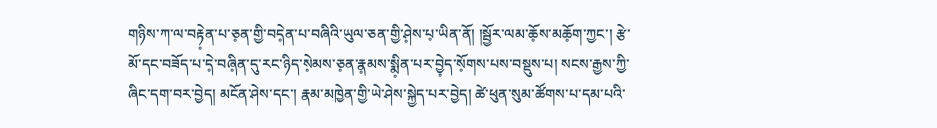གཉིས་ཀ་ལ་བརྟེ༷ན་པ་ཅ༷ན་གྱི་བདེ༷ན་པ་བཞིའི་ཡུལ་ཅན་གྱི་ཤེ༷ས་པ༷་ཡིན་ནོ། །སྦྱོར་ལམ་ཆོ༷ས་མཆོ༷ག་ཀྱང་། རྩེ་མོ་དང་བཟོད་པ་དེ༷་བཞི༷ན་དུ་རང་ཉིད་སེ༷མས་ཅ༷ན་རྣ༷མས་སྨི༷ན་པར་བྱེ༷ད་སོ༷གས་པས་བསྡུས་པ། སངས་རྒྱས་ཀྱི་ཞིང་དག་བར་བྱེད། མངོན་ཤེས་དང་། རྣམ་མཁྱེན་གྱི་ཡེ་ཤེས་སྐྱེད་པར་བྱེད། ཚེ་ཕུན་སུམ་ཚོགས་པ་དམ་པའི་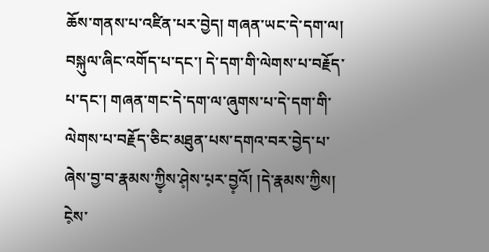ཆོས་གནས་པ་འཛིན་པར་བྱེད། གཞན་ཡང་དེ་དག་ལ། བསྐུལ་ཞིང་འགོད་པ་དང་། དེ་དག་གི་ལེགས་པ་བརྗོད་པ་དང་། གཞན་གང་དེ་དག་ལ་ཞུགས་པ་དེ་དག་གི་ལེགས་པ་བརྗོད་ཅིང་མཐུན་པས་དགའ་བར་བྱེད་པ་ཞེས་བྱ་བ་རྣམས་ཀྱི༷ས་ཤེ༷ས་པ༷ར་བྱ༷འོ། །དེ་རྣམས་ཀྱིས། ངེ༷ས་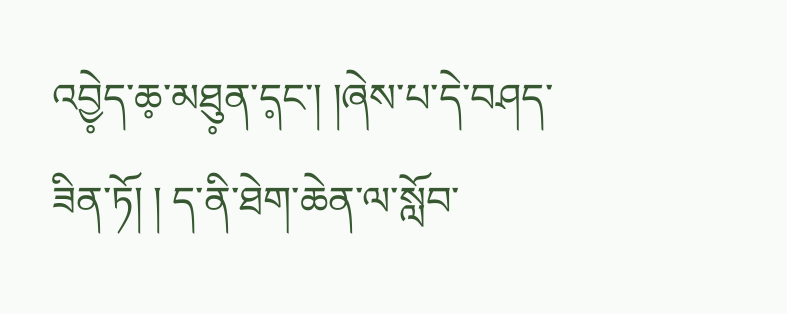འབྱེ༷ད་ཆ༷་མཐུ༷ན་ད༷ང་། །ཞེས་པ་དེ་བཤད་ཟིན་ཏོ། ། ད་ནི་ཐེག་ཆེན་ལ་སློབ་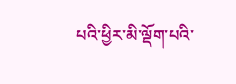པའི་ཕྱིར་མི་ལྡོག་པའི་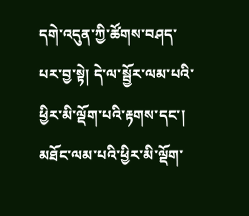དགེ་འདུན་ཀྱི་ཚོགས་བཤད་པར་བྱ་སྟེ། དེ་ལ་སྦྱོར་ལམ་པའི་ཕྱིར་མི་ལྡོག་པའི་རྟགས་དང་། མཐོང་ལམ་པའི་ཕྱིར་མི་ལྡོག་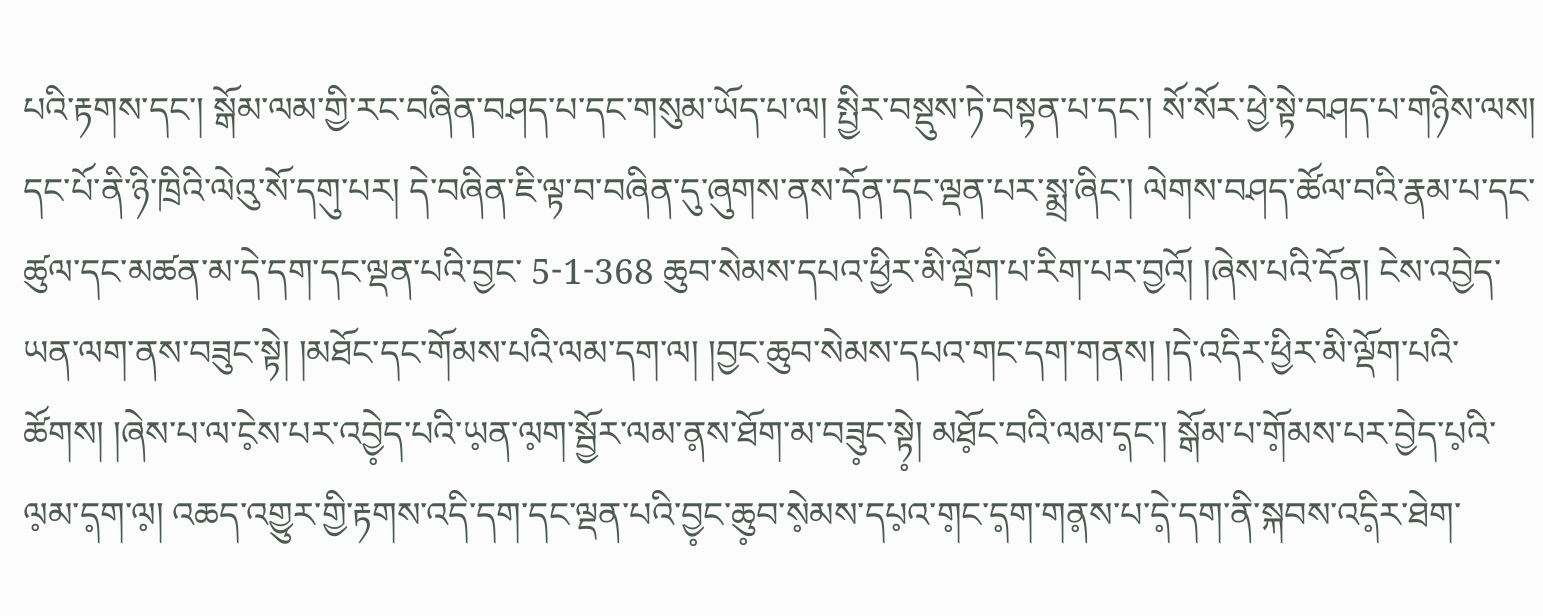པའི་རྟགས་དང་། སྒོམ་ལམ་གྱི་རང་བཞིན་བཤད་པ་དང་གསུམ་ཡོད་པ་ལ། སྤྱིར་བསྡུས་ཏེ་བསྟན་པ་དང་། སོ་སོར་ཕྱེ་སྟེ་བཤད་པ་གཉིས་ལས། དང་པོ་ནི་ཉི་ཁྲིའི་ལེའུ་སོ་དགུ་པར། དེ་བཞིན་ཇི་ལྟ་བ་བཞིན་དུ་ཞུགས་ནས་དོན་དང་ལྡན་པར་སྨྲ་ཞིང་། ལེགས་བཤད་ཚོལ་བའི་རྣམ་པ་དང་ཚུལ་དང་མཚན་མ་དེ་དག་དང་ལྡན་པའི་བྱང་ 5-1-368 ཆུབ་སེམས་དཔའ་ཕྱིར་མི་ལྡོག་པ་རིག་པར་བྱའོ། །ཞེས་པའི་དོན། ངེས་འབྱེད་ཡན་ལག་ནས་བཟུང་སྟེ། །མཐོང་དང་གོམས་པའི་ལམ་དག་ལ། །བྱང་ཆུབ་སེམས་དཔའ་གང་དག་གནས། །དེ་འདིར་ཕྱིར་མི་ལྡོག་པའི་ཚོགས། །ཞེས་པ་ལ་ངེ༷ས་པར་འབྱེ༷ད་པའི་ཡ༷ན་ལ༷ག་སྦྱོར་ལམ་ན༷ས་ཐོག་མ་བཟུ༷ང་སྟེ༷། མཐོ༷ང་བའི་ལམ་ད༷ང་། སྒོམ་པ་གོ༷མས་པར་བྱེད་པ༷འི་ལ༷མ་ད༷ག་ལ༷། འཆད་འགྱུར་གྱི་རྟགས་འདི་དག་དང་ལྡན་པའི་བྱ༷ང་ཆུ༷བ་སེ༷མས་དཔ༷འ་ག༷ང་ད༷ག་གན༷ས་པ་དེ༷་དག་ནི་སྐབས་འདི༷ར་ཐེག་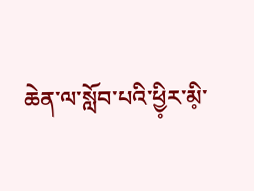ཆེན་ལ་སློབ་པའི་ཕྱི༷ར་མི༷་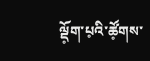ལྡོ༷ག་པ༷འི་ཚོ༷གས་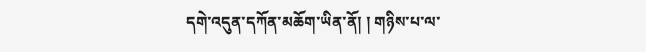དགེ་འདུན་དཀོན་མཆོག་ཡིན་ནོ། ། གཉིས་པ་ལ་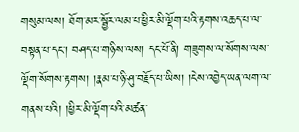གསུམ་ལས། ཐོག་མར་སྦྱོར་ལམ་པ་ཕྱིར་མི་ལྡོག་པའི་རྟགས་འཆད་པ་ལ་བསྟན་པ་དང་། བཤད་པ་གཉིས་ལས། དང་པོ་ནི། གཟུགས་ལ་སོགས་ལས་ལྡོག་སོགས་རྟགས། །རྣམ་པ་ཉི་ཤུ་བརྗོད་པ་ཡིས། །ངེས་འབྱེད་ཡན་ལག་ལ་གནས་པའི། །ཕྱིར་མི་ལྡོག་པའི་མཚན་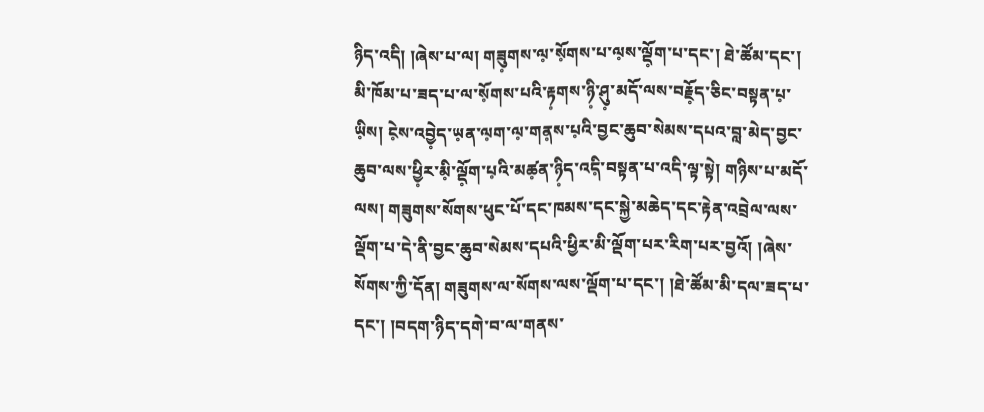ཉིད་འདི། །ཞེས་པ་ལ། གཟུ༷གས་ལ༷་སོ༷གས་པ་ལ༷ས་ལྡོ༷ག་པ་དང་། ཐེ་ཚོམ་དང་། མི་ཁོམ་པ་ཟད་པ་ལ་སོ༷གས་པའི་རྟ༷གས་ཉི༷་ཤུ༷་མདོ་ལས་བརྗོ༷ད་ཅིང་བསྟན་པ༷་ཡི༷ས། ངེ༷ས་འབྱེ༷ད་ཡ༷ན་ལ༷ག་ལ༷་གན༷ས་པ༷འི་བྱང་ཆུབ་སེམས་དཔའ་བླ་མེད་བྱང་ཆུབ་ལས་ཕྱི༷ར་མི༷་ལྡོ༷ག་པ༷འི་མཚ༷ན་ཉི༷ད་འདི༷་བསྟན་པ་འདི་ལྟ་སྟེ། གཉིས་པ་མདོ་ལས། གཟུགས་སོགས་ཕུང་པོ་དང་ཁམས་དང་སྐྱེ་མཆེད་དང་རྟེན་འབྲེལ་ལས་ལྡོག་པ་དེ་ནི་བྱང་ཆུབ་སེམས་དཔའི་ཕྱིར་མི་ལྡོག་པར་རིག་པར་བྱའོ། །ཞེས་སོགས་ཀྱི་དོན། གཟུགས་ལ་སོགས་ལས་ལྡོག་པ་དང་། །ཐེ་ཚོམ་མི་དལ་ཟད་པ་དང་། །བདག་ཉིད་དགེ་བ་ལ་གནས་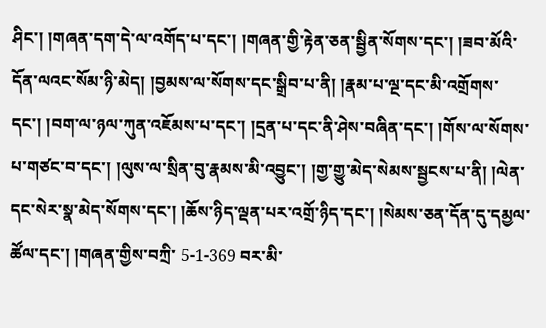ཤིང་། །གཞན་དག་དེ་ལ་འགོད་པ་དང་། །གཞན་གྱི་རྟེན་ཅན་སྦྱིན་སོགས་དང་། །ཟབ་མོའི་དོན་ལའང་སོམ་ཉི་མེད། །བྱམས་ལ་སོགས་དང་སྒྲིབ་པ་ནི། །རྣམ་པ་ལྔ་དང་མི་འགྲོགས་དང་། །བག་ལ་ཉལ་ཀུན་འཇོམས་པ་དང་། །དྲན་པ་དང་ནི་ཤེས་བཞིན་དང་། །གོས་ལ་སོགས་པ་གཙང་བ་དང་། །ལུས་ལ་སྲིན་བུ་རྣམས་མི་འབྱུང་། །གྱ་གྱུ་མེད་སེམས་སྦྱངས་པ་ནི། །ལེན་དང་སེར་སྣ་མེད་སོགས་དང་། །ཆོས་ཉིད་ལྡན་པར་འགྲོ་ཉིད་དང་། །སེམས་ཅན་དོན་དུ་དམྱལ་ཚོལ་དང་། །གཞན་གྱིས་བཀྲི་ 5-1-369 བར་མི་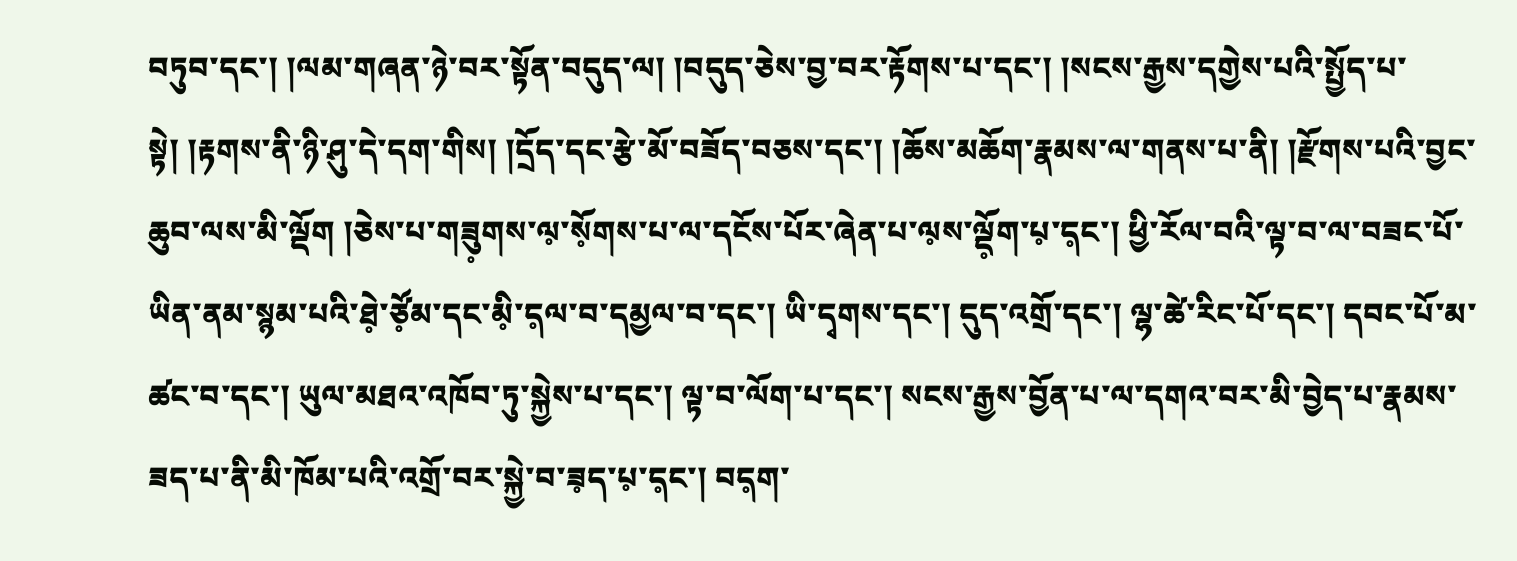བཏུབ་དང་། །ལམ་གཞན་ཉེ་བར་སྟོན་བདུད་ལ། །བདུད་ཅེས་བྱ་བར་རྟོགས་པ་དང་། །སངས་རྒྱས་དགྱེས་པའི་སྤྱོད་པ་སྟེ། །རྟགས་ནི་ཉི་ཤུ་དེ་དག་གིས། །དྲོད་དང་རྩེ་མོ་བཟོད་བཅས་དང་། །ཆོས་མཆོག་རྣམས་ལ་གནས་པ་ནི། །རྫོགས་པའི་བྱང་ཆུབ་ལས་མི་ལྡོག །ཅེས་པ་གཟུ༷གས་ལ༷་སོ༷གས་པ་ལ་དངོས་པོར་ཞེན་པ་ལ༷ས་ལྡོ༷ག་པ༷་ད༷ང་། ཕྱི་རོལ་བའི་ལྟ་བ་ལ་བཟང་པོ་ཡིན་ནམ་སྙམ་པའི་ཐེ༷་ཙོ༷མ་དང་མི༷་ད༷ལ་བ་དམྱལ་བ་དང་། ཡི་དྭགས་དང་། དུད་འགྲོ་དང་། ལྷ་ཚེ་རིང་པོ་དང་། དབང་པོ་མ་ཚང་བ་དང་། ཡུལ་མཐའ་འཁོབ་ཏུ་སྐྱེས་པ་དང་། ལྟ་བ་ལོག་པ་དང་། སངས་རྒྱས་བྱོན་པ་ལ་དགའ་བར་མི་བྱེད་པ་རྣམས་ཟད་པ་ནི་མི་ཁོམ་པའི་འགྲོ་བར་སྐྱེ་བ་ཟ༷ད་པ༷་ད༷ང་། བད༷ག་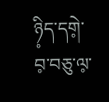ཉི༷ད་དགེ༷་བ༷་བཅུ་ལ༷་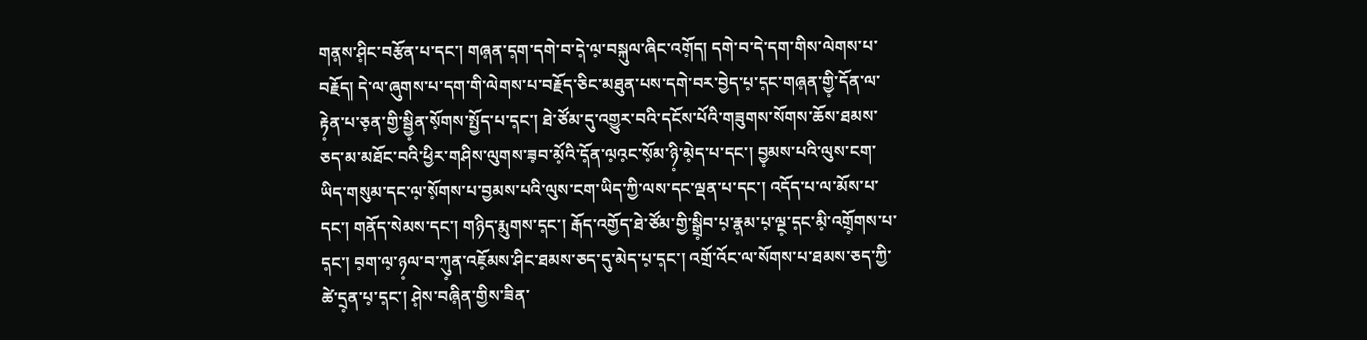གན༷ས་ཤི༷ང་བརྩོན་པ་དང་། གཞ༷ན་ད༷ག་དགེ་བ་དེ༷་ལ༷་བསྐུལ་ཞིང་འགོ༷ད། དགེ་བ་དེ་དག་གིས་ལེགས་པ་བརྗོད། དེ་ལ་ཞུགས་པ་དག་གི་ལེགས་པ་བརྗོད་ཅིང་མཐུན་པས་དགེ་བར་བྱེད་པ༷་ད༷ང་གཞ༷ན་གྱི༷་དོན་ལ་རྟེ༷ན་པ་ཅ༷ན་གྱི་སྦྱི༷ན་སོ༷གས་སྤྱོད་པ་ད༷ང་། ཐེ་ཙོམ་དུ་འགྱུར་བའི་དངོས་པོའི་གཟུགས་སོགས་ཆོས་ཐམས་ཅད་མ་མཐོང་བའི་ཕྱིར་གཤིས་ལུགས་ཟ༷བ་མོ༷འི་དོ༷ན་ལ༷འ༷ང་སོ༷མ་ཉི༷་མེ༷ད་པ་དང་། བྱ༷མས་པའི་ལུས་ངག་ཡིད་གསུམ་དང་ལ༷་སོ༷གས་པ་བྱམས་པའི་ལུས་ངག་ཡིད་ཀྱི་ལས་དང་ལྡན་པ་དང་། འདོད་པ་ལ་མོས་པ་དང་། གནོད་སེམས་དང་། གཉིད་རྨུགས་ད༷ང་། རྒོད་འགྱོད་ཐེ་ཙོམ་གྱི་སྒྲི༷བ་པ༷་རྣ༷མ་པ༷་ལྔ༷་ད༷ང་མི༷་འགྲོ༷གས་པ་ད༷ང་། བ༷ག་ལ༷་ཉ༷ལ་བ་ཀུ༷ན་འཇོ༷མས་ཤིང་ཐམས་ཅད་དུ་མེད་པ༷་ད༷ང་། འགྲོ་འོང་ལ་སོགས་པ་ཐམས་ཅད་ཀྱི་ཚེ་དྲ༷ན་པ༷་ད༷ང་། ཤེ༷ས་བཞི༷ན་གྱིས་ཟིན་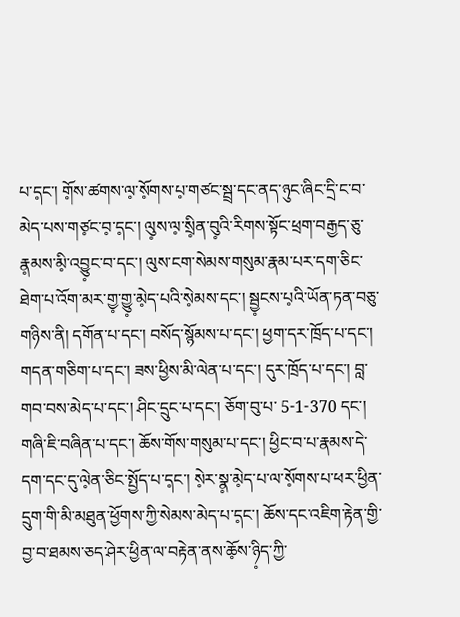པ་ད༷ང་། གོ༷ས་ཚགས་ལ༷་སོ༷གས་པ༷་གཙང་སྦྲ་དང་ནད་ཉུང་ཞིང་དྲི་ང་བ་མེད་པས་གཙ༷ང་བ༷་ད༷ང་། ལུ༷ས་ལ༷་སྲི༷ན་བུ༷འི་རིགས་སྟོང་ཕྲག་བརྒྱད་ཅུ་རྣ༷མས་མི༷་འབྱུ༷ང་བ་དང་། ལུས་ངག་སེམས་གསུམ་རྣམ་པར་དག་ཅིང་ཐེག་པ་འོག་མར་གྱ༷་གྱུ༷་མེ༷ད་པའི་སེ༷མས་དང་། སྦྱ༷ངས་པ༷འི་ཡོན་ཏན་བཅུ་གཉིས་ནི། དགོན་པ་དང་། བསོད་སྙོམས་པ་དང་། ཕྱག་དར་ཁྲོད་པ་དང་། གདན་གཅིག་པ་དང་། ཟས་ཕྱིས་མི་ལེན་པ་དང་། དུར་ཁྲོད་པ་དང་། བླ་གབ་བས་མེད་པ་དང་། ཤིང་དྲུང་པ་དང་། ཅོག་བུ་པ་ 5-1-370 དང་། གཞི་ཇི་བཞིན་པ་དང་། ཆོས་གོས་གསུམ་པ་དང་། ཕྱིང་བ་པ་རྣམས་དེ་དག་དང་དུ་ལེ༷ན་ཅིང་སྤྱོད་པ་ད༷ང་། སེ༷ར་སྣ༷་མེ༷ད་པ་ལ་སོ༷གས་པ་ཕར་ཕྱིན་དྲུག་གི་མི་མཐུན་ཕྱོགས་ཀྱི་སེམས་མེད་པ་ད༷ང་། ཆོས་དང་འཇིག་རྟེན་གྱི་བྱ་བ་ཐམས་ཅད་ཤེར་ཕྱིན་ལ་བརྟེན་ནས་ཆོ༷ས་ཉི༷ད་ཀྱི་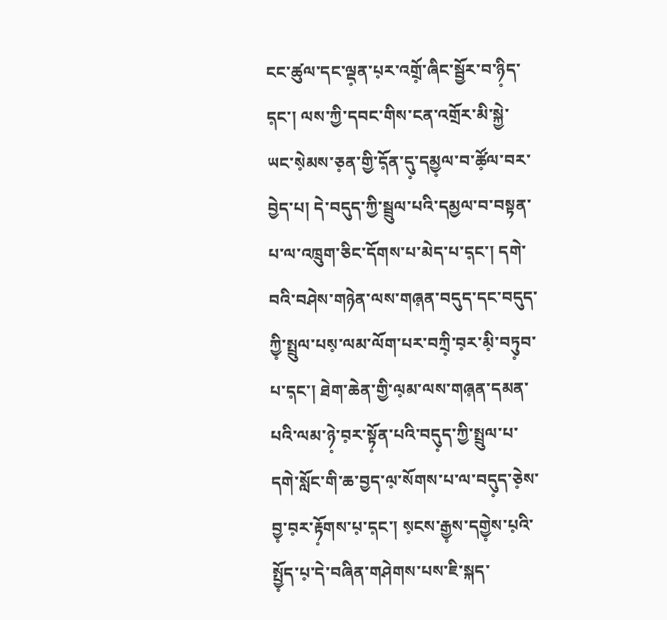ངང་ཚུལ་དང་ལྡ༷ན་པ༷ར་འགྲོ༷་ཞིང་སྦྱོར་བ་ཉི༷ད་ད༷ང་། ལས་ཀྱི་དབང་གིས་ངན་འགྲོར་མི་སྐྱེ་ཡང་སེ༷མས་ཅ༷ན་གྱི་དོ༷ན་དུ༷་དམྱ༷ལ་བ་ཚོ༷ལ་བར་བྱེད་པ། དེ་བདུད་ཀྱི་སྦྲུལ་པའི་དམྱལ་བ་བསྟན་པ་ལ་འཁྲུག་ཅིང་དོགས་པ་མེད་པ་ད༷ང་། དགེ་བའི་བཤེས་གཉེན་ལས་གཞ༷ན་བདུད་དང་བདུད་ཀྱི༷་སྤྲུལ་པས༷་ལམ་ལོག་པར་བཀྲི༷་བ༷ར་མི༷་བཏུ༷བ་པ་ད༷ང་། ཐེག་ཆེན་གྱི་ལ༷མ་ལས་གཞ༷ན་དམན་པའི་ལམ་ཉེ༷་བ༷ར་སྟོ༷ན་པའི་བདུ༷ད་ཀྱི་སྤྲུལ་པ་དགེ་སློང་གི་ཆ་བྱད་ལ༷་སོགས་པ་ལ་བདུ༷ད་ཅེ༷ས་བྱ༷་བ༷ར་རྟོ༷གས་པ༷་ད༷ང་། ས༷ངས་རྒྱ༷ས་དགྱེ༷ས་པ༷འི་སྤྱོ༷ད་པ༷་དེ་བཞིན་གཤེགས་པས་ཇི་སྐད་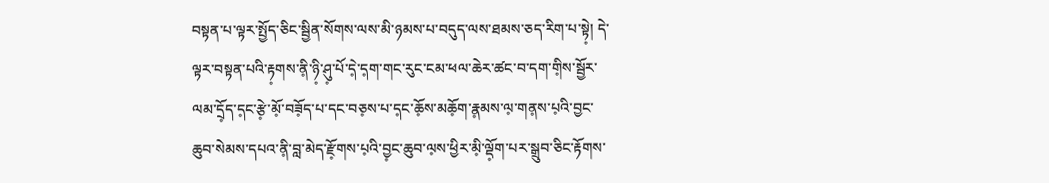བསྟན་པ་ལྟར་སྤྱོད་ཅིང་སྦྱིན་སོགས་ལས་མི་ཉམས་པ་བདུད་ལས་ཐམས་ཅད་རིག་པ་སྟེ༷། དེ་ལྟར་བསྟན་པའི་རྟ༷གས་ནི༷་ཉི༷་ཤུ༷་པོ་དེ༷་ད༷ག་གང་རུང་ངམ་ཕལ་ཆེར་ཚང་བ་དག་གི༷ས་སྦྱོར་ལམ་དྲོ༷ད་ད༷ང་རྩེ༷་མོ༷་བཟོ༷ད་པ་དང་བཅ༷ས་པ་ད༷ང་ཆོ༷ས་མཆོ༷ག་རྣ༷མས་ལ༷་གན༷ས་པ༷འི་བྱང་ཆུབ་སེམས་དཔའ་ནི༷་བླ་མེད་རྫོ༷གས་པ༷འི་བྱ༷ང་ཆུབ་ལ༷ས་ཕྱིར་མི༷་ལྡོ༷ག་པར་སྒྲུབ་ཅིང་རྟོགས་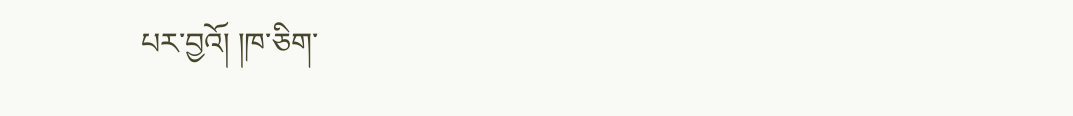པར་བྱའོ། །ཁ་ཅིག་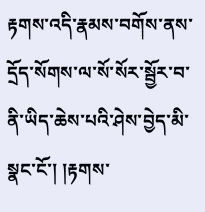རྟགས་འདི་རྣམས་བགོས་ནས་དྲོད་སོགས་ལ་སོ་སོར་སྦྱོར་བ་ནི་ཡིད་ཆེས་པའི་ཤེས་བྱེད་མི་སྣང་ངོ་། །རྟགས་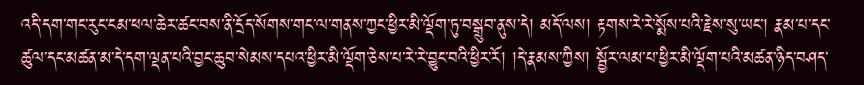འདི་དག་གང་རུང་ངམ་ཕལ་ཆེར་ཚང་བས་ནི་དྲོད་སོགས་གང་ལ་གནས་ཀྱང་ཕྱིར་མི་ལྡོག་ཏུ་བསྒྲུབ་ནུས་དེ། མདོ་ལས། རྟགས་རེ་རེ་སྨོས་པའི་རྗེས་སུ་ཡང་། རྣམ་པ་དང་ཚུལ་དང་མཚན་མ་དེ་དག་ལྡན་པའི་བྱང་ཆུབ་སེམས་དཔའ་ཕྱིར་མི་ལྡོག་ཅེས་པ་རེ་རེ་བྱུང་བའི་ཕྱིར་རོ། །དེ་རྣམས་ཀྱིས། སྦྱོར་ལམ་པ་ཕྱིར་མི་ལྡོག་པའི་མཚན་ཉིད་བཤད་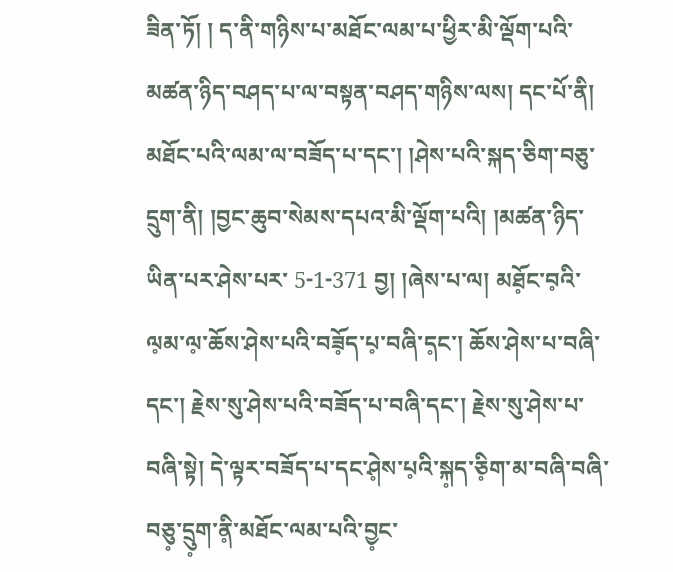ཟིན་ཏོ། ། ད་ནི་གཉིས་པ་མཐོང་ལམ་པ་ཕྱིར་མི་ལྡོག་པའི་མཚན་ཉིད་བཤད་པ་ལ་བསྟན་བཤད་གཉིས་ལས། དང་པོ་ནི། མཐོང་པའི་ལམ་ལ་བཟོད་པ་དང་། །ཤེས་པའི་སྐད་ཅིག་བཅུ་དྲུག་ནི། །བྱང་ཆུབ་སེམས་དཔའ་མི་ལྡོག་པའི། །མཚན་ཉིད་ཡིན་པར་ཤེས་པར་ 5-1-371 བྱ། །ཞེས་པ་ལ། མཐོ༷ང་བ༷འི་ལ༷མ་ལ༷་ཆོས་ཤེས་པའི་བཟོ༷ད་པ༷་བཞི་ད༷ང་། ཆོས་ཤེས་པ་བཞི་དང་། རྗེས་སུ་ཤེས་པའི་བཟོད་པ་བཞི་དང་། རྗེས་སུ་ཤེས་པ་བཞི་སྟེ། དེ་ལྟར་བཟོད་པ་དང་ཤེ༷ས་པ༷འི་སྐ༷ད་ཅི༷ག་མ་བཞི་བཞི་བཅུ༷་དྲུ༷ག་ནི༷་མཐོང་ལམ་པའི་བྱ༷ང་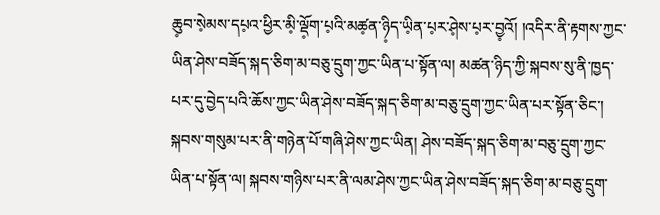ཆུ༷བ་སེ༷མས་དཔ༷འ་ཕྱིར་མི༷་ལྡོ༷ག་པ༷འི་མཚ༷ན་ཉི༷ད་ཡི༷ན་པ༷ར་ཤེ༷ས་པ༷ར་བྱ༷འོ། །འདིར་ནི་རྟགས་ཀྱང་ཡིན་ཤེས་བཟོད་སྐད་ཅིག་མ་བཅུ་དྲུག་ཀྱང་ཡིན་པ་སྟོན་ལ། མཚན་ཉིད་ཀྱི་སྐབས་སུ་ནི་ཁྱད་པར་དུ་བྱེད་པའི་ཆོས་ཀྱང་ཡིན་ཤེས་བཟོད་སྐད་ཅིག་མ་བཅུ་དྲུག་ཀྱང་ཡིན་པར་སྟོན་ཅིང་། སྐབས་གསུམ་པར་ནི་གཉེན་པོ་གཞི་ཤེས་ཀྱང་ཡིན། ཤེས་བཟོད་སྐད་ཅིག་མ་བཅུ་དྲུག་ཀྱང་ཡིན་པ་སྟོན་ལ། སྐབས་གཉིས་པར་ནི་ལམ་ཤེས་ཀྱང་ཡིན་ཤེས་བཟོད་སྐད་ཅིག་མ་བཅུ་དྲུག་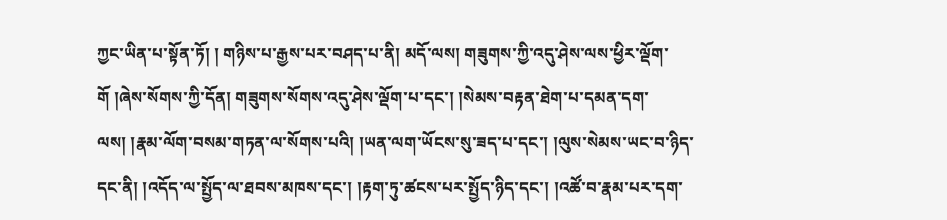ཀྱང་ཡིན་པ་སྟོན་ཏོ། ། གཉིས་པ་རྒྱས་པར་བཤད་པ་ནི། མདོ་ལས། གཟུགས་ཀྱི་འདུ་ཤེས་ལས་ཕྱིར་ལྡོག་གོ །ཞེས་སོགས་ཀྱི་དོན། གཟུགས་སོགས་འདུ་ཤེས་ལྡོག་པ་དང་། །སེམས་བརྟན་ཐེག་པ་དམན་དག་ལས། །རྣམ་ལོག་བསམ་གཏན་ལ་སོགས་པའི། །ཡན་ལག་ཡོངས་སུ་ཟད་པ་དང་། །ལུས་སེམས་ཡང་བ་ཉིད་དང་ནི། །འདོད་ལ་སྤྱོད་ལ་ཐབས་མཁས་དང་། །རྟག་ཏུ་ཚངས་པར་སྤྱོད་ཉིད་དང་། །འཚོ་བ་རྣམ་པར་དག་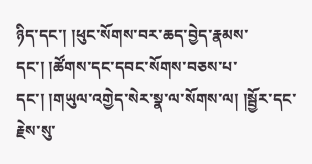ཉིད་དང་། །ཕུང་སོགས་བར་ཆད་བྱེད་རྣམས་དང་། །ཚོགས་དང་དབང་སོགས་བཅས་པ་དང་། །གཡུལ་འགྱེད་སེར་སྣ་ལ་སོགས་ལ། །སྦྱོར་དང་རྗེས་སུ་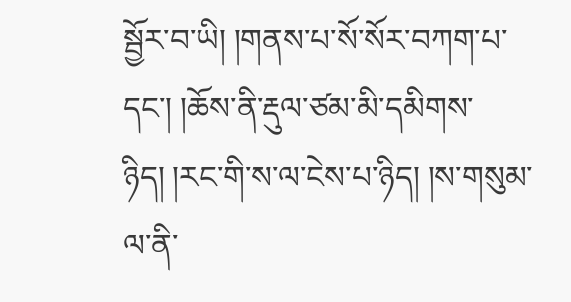སྦྱོར་བ་ཡི། །གནས་པ་སོ་སོར་བཀག་པ་དང་། །ཆོས་ནི་རྡུལ་ཙམ་མི་དམིགས་ཉིད། །རང་གི་ས་ལ་ངེས་པ་ཉིད། །ས་གསུམ་ལ་ནི་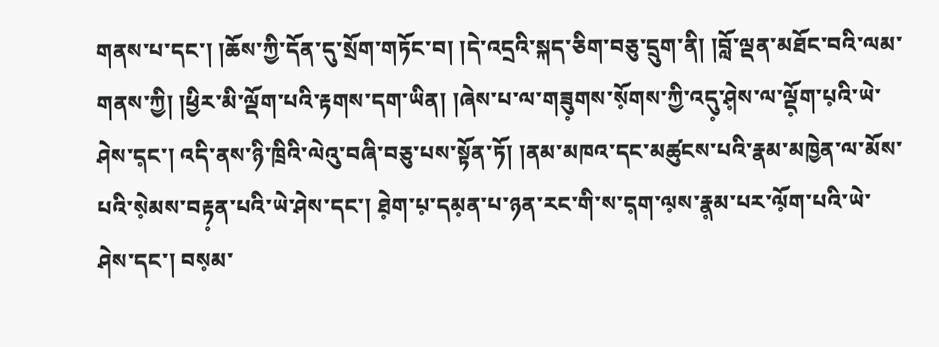གནས་པ་དང་། །ཆོས་ཀྱི་དོན་དུ་སྲོག་གཏོང་བ། །དེ་འདྲའི་སྐད་ཅིག་བཅུ་དྲུག་ནི། །བློ་ལྡན་མཐོང་བའི་ལམ་གནས་ཀྱི། །ཕྱིར་མི་ལྡོག་པའི་རྟགས་དག་ཡིན། །ཞེས་པ་ལ་གཟུ༷གས་སོ༷གས་ཀྱི་འདུ༷་ཤེ༷ས་ལ་ལྡོ༷ག་པ༷འི་ཡེ་ཤེས་ད༷ང་། འདི་ནས་ཉི་ཁྲིའི་ལེའུ་བཞི་བཅུ་པས་སྟོན་ཏོ། །ནམ་མཁའ་དང་མཚུངས་པའི་རྣམ་མཁྱེན་ལ་མོས་པའི་སེ༷མས་བརྟ༷ན་པའི་ཡེ་ཤེས་དང་། ཐེ༷ག་པ༷་དམ༷ན་པ་ཉན་རང་གི་ས་ད༷ག་ལ༷ས་རྣ༷མ་པར་ལོ༷ག་པའི་ཡེ་ཤེས་དང་། བས༷མ་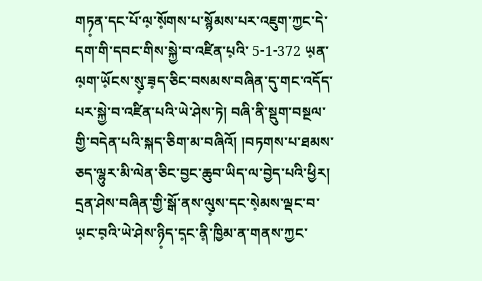གཏ༷ན་དང་པོ་ལ༷་སོ༷གས་པ་སྙོམས་པར་འཇུག་ཀྱང་དེ་དག་གི་དབང་གིས་སྐྱེ་བ་འཛིན་པ༷འི་ 5-1-372 ཡ༷ན་ལ༷ག་ཡོ༷ངས་སུ༷་ཟ༷ད་ཅིང་བསམས་བཞིན་དུ་གང་འདོད་པར་སྐྱེ་བ་འཛིན་པའི་ཡེ་ཤེས་ཏེ། བཞི་ནི་སྡུག་བསྔལ་གྱི་བདེན་པའི་སྐད་ཅིག་མ་བཞིའོ། །བཏགས་པ་ཐམས་ཅད་ལྷུར་མི་ལེན་ཅིང་བྱང་ཆུབ་ཡིད་ལ་བྱེད་པའི་ཕྱིར། དྲན་ཤེས་བཞིན་གྱི་སྒོ་ནས་ལུ༷ས་དང་སེ༷མས་ལྡང་བ་ཡ༷ང་བ༷འི་ཡེ་ཤེས་ཉི༷ད་ད༷ང་ནི༷་ཁྱིམ་ན་གནས་ཀྱང་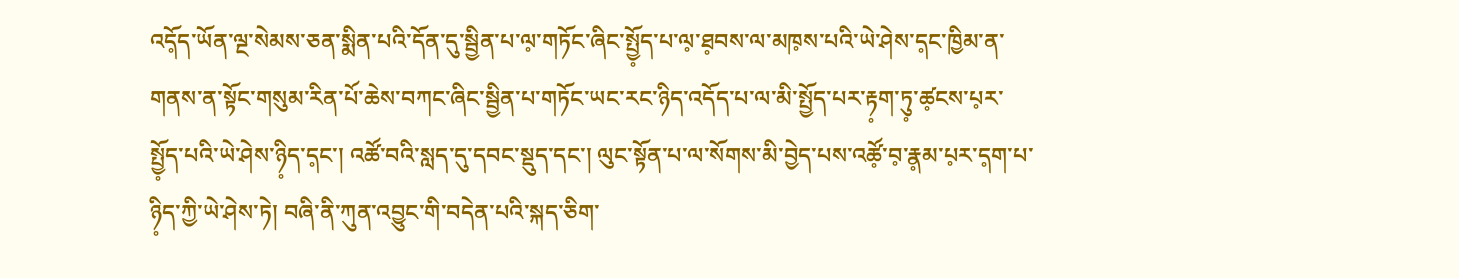འདོ༷ད་ཡོན་ལྔ་སེམས་ཅན་སྨིན་པའི་དོན་དུ་སྦྱིན་པ་ལ༷་གཏོང་ཞིང་སྤྱོ༷ད་པ་ལ༷་ཐ༷བས་ལ་མཁ༷ས་པའི་ཡེ་ཤེས་ད༷ང་ཁྱིམ་ན་གནས་ན་སྟོང་གསུམ་རིན་པོ་ཆེས་བཀང་ཞིང་སྦྱིན་པ་གཏོང་ཡང་རང་ཉིད་འདོད་པ་ལ་མི་སྤྱོད་པར་རྟ༷ག་ཏུ༷་ཚ༷ངས་པ༷ར་སྤྱོ༷ད་པའི་ཡེ་ཤེས་ཉི༷ད་ད༷ང་། འཚོ་བའི་སླད་དུ་དབང་སྡུད་དང་། ལུང་སྟོན་པ་ལ་སོགས་མི་བྱེད་པས་འཚོ༷་བ༷་རྣ༷མ་པ༷ར་ད༷ག་པ་ཉི༷ད་ཀྱི་ཡེ་ཤེས་ཏེ། བཞི་ནི་ཀུན་འབྱུང་གི་བདེན་པའི་སྐད་ཅིག་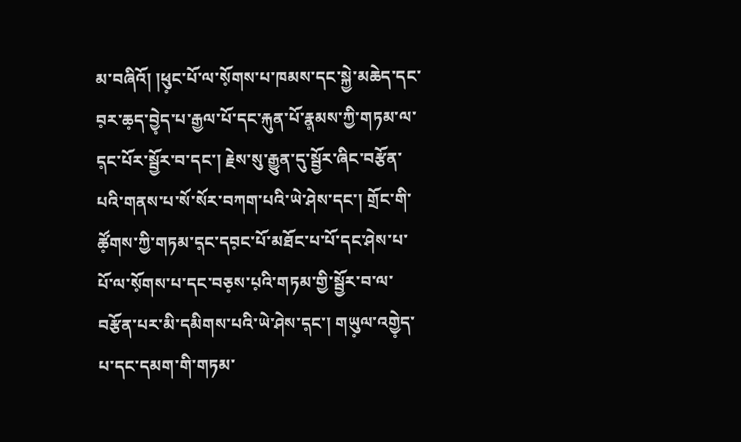མ་བཞིའོ། །ཕུ༷ང་པོ་ལ་སོ༷གས་པ་ཁམས་དང་སྐྱེ་མཆེད་དང་བ༷ར་ཆ༷ད་བྱེ༷ད་པ་རྒྱལ་པོ་དང་རྐུན་པོ་རྣ༷མས་ཀྱི་གཏམ་ལ་ད༷ང་པོར་སྦྱོར་བ་དང་། རྗེས་སུ་རྒྱུན་དུ་སྦྱོར་ཞིང་བརྩོན་པའི་གནས་པ་སོ་སོར་བཀག་པའི་ཡེ་ཤེས་དང་། གྲོང་གི་ཚོ༷གས་ཀྱི་གཏམ་ད༷ང་དབ༷ང་པོ་མཐོང་པ་པོ་དང་ཤེས་པ་པོ་ལ་སོ༷གས་པ་དང་བཅ༷ས་པ༷འི་གཏམ་གྱི་སྦྱོར་བ་ལ་བརྩོན་པར་མི་དམིགས་པའི་ཡེ་ཤེས་ད༷ང་། གཡུ༷ལ་འགྱེ༷ད་པ་དང་དམག་གི་གཏམ་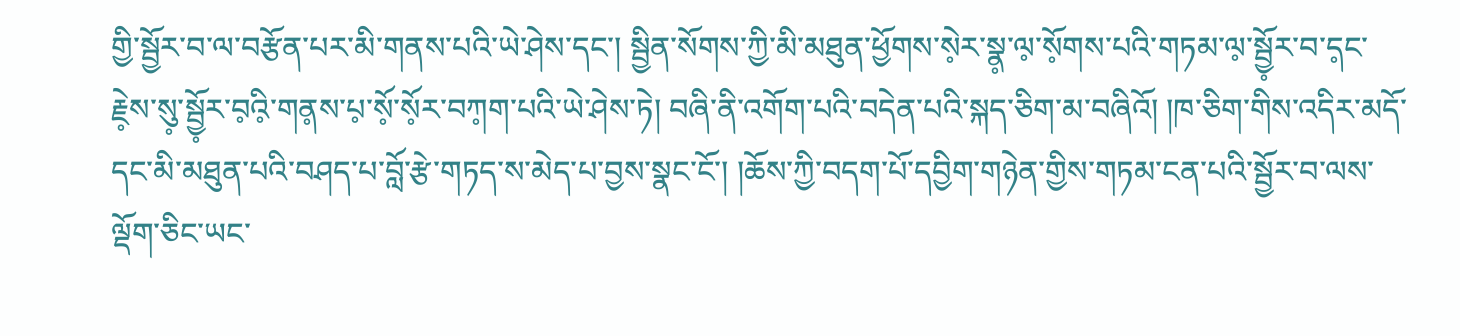གྱི་སྦྱོར་བ་ལ་བརྩོན་པར་མི་གནས་པའི་ཡེ་ཤེས་དང་། སྦྱིན་སོགས་ཀྱི་མི་མཐུན་ཕྱོགས་སེ༷ར་སྣ༷་ལ༷་སོ༷གས་པའི་གཏམ་ལ༷་སྦྱོ༷ར་བ་ད༷ང་རྗེ༷ས་སུ༷་སྦྱོ༷ར་བ༷འི༷་གན༷ས་པ༷་སོ༷་སོ༷ར་བཀ༷ག་པའི་ཡེ་ཤེས་ཏེ། བཞི་ནི་འགོག་པའི་བདེན་པའི་སྐད་ཅིག་མ་བཞིའོ། །ཁ་ཅིག་གིས་འདིར་མདོ་དང་མི་མཐུན་པའི་བཤད་པ་བློ་རྩེ་གཏད་ས་མེད་པ་བྱས་སྣང་ངོ་། །ཆོས་ཀྱི་བདག་པོ་དབྱིག་གཉེན་གྱིས་གཏམ་ངན་པའི་སྦྱོར་བ་ལས་ལྡོག་ཅིང་ཡང་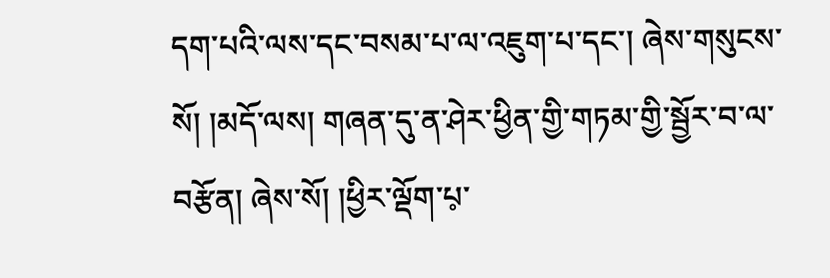དག་པའི་ལས་དང་བསམ་པ་ལ་འཇུག་པ་དང་། ཞེས་གསུངས་སོ། །མདོ་ལས། གཞན་དུ་ན་ཤེར་ཕྱིན་གྱི་གཏམ་གྱི་སྦྱོར་བ་ལ་བརྩོན། ཞེས་སོ། །ཕྱིར་ལྡོག་པ༷་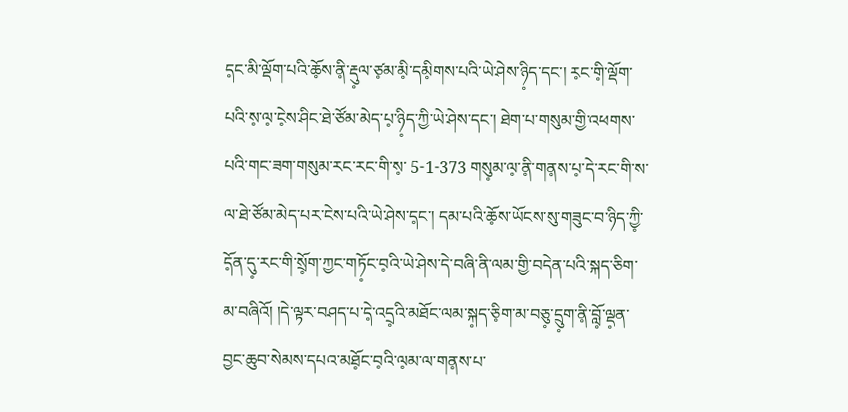ད༷ང་མི་ལྡོག་པའི་ཆོ༷ས་ནི༷་རྡུ༷ལ་ཙ༷མ་མི༷་དམི༷གས་པའི་ཡེ་ཤེས་ཉི༷ད་དང་། ར༷ང་གི༷་ལྡོག་པའི་ས༷་ལ༷་ངེ༷ས་ཤིང་ཐེ་ཙོམ་མེད་པ༷་ཉི༷ད་ཀྱི་ཡེ་ཤེས་དང་། ཐེག་པ་གསུམ་གྱི་འཕགས་པའི་གང་ཟག་གསུམ་རང་རང་གི་ས༷་ 5-1-373 གསུ༷མ་ལ༷་ནི༷་གན༷ས་པ༷་དེ་རང་གི་ས་ལ་ཐེ་ཙོམ་མེད་པར་ངེས་པའི་ཡེ་ཤེས་ད༷ང་། དམ་པའི་ཆོ༷ས་ཡོངས་སུ་གཟུང་བ་ཉིད་ཀྱི༷་དོ༷ན་དུ༷་རང་གི་སྲོ༷ག་ཀྱང་གཏོ༷ང་བ༷འི་ཡེ་ཤེས་དེ་བཞི་ནི་ལམ་གྱི་བདེན་པའི་སྐད་ཅིག་མ་བཞིའོ། །དེ་ལྟར་བཤད་པ་དེ༷་འདྲ༷འི་མཐོང་ལམ་སྐ༷ད་ཅི༷ག་མ་བཅུ༷་དྲུ༷ག་ནི༷་བློ༷་ལྡ༷ན་བྱང་ཆུབ་སེམས་དཔའ་མཐོ༷ང་བ༷འི་ལ༷མ་ལ་གན༷ས་པ་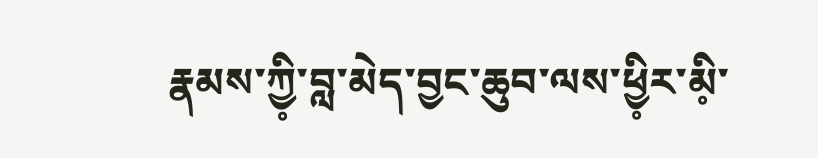རྣམས་ཀྱི༷་བླ་མེད་བྱང་ཆུབ་ལས་ཕྱི༷ར་མི༷་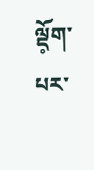ལྡོ༷ག་པར་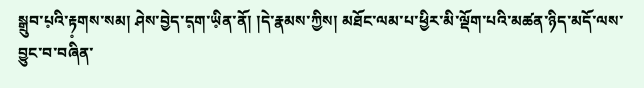སྒྲུབ་པ༷འི་རྟ༷གས་སམ། ཤེས་བྱེད་ད༷ག་ཡི༷ན་ནོ། །དེ་རྣམས་ཀྱིས། མཐོང་ལམ་པ་ཕྱིར་མི་ལྡོག་པའི་མཚན་ཉིད་མདོ་ལས་བྱུང་བ་བཞིན་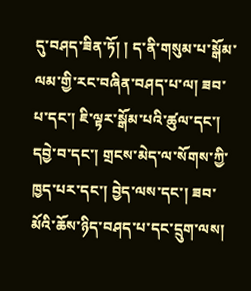དུ་བཤད་ཟིན་ཏོ། ། ད་ནི་གསུམ་པ་སྒོམ་ལམ་གྱི་རང་བཞིན་བཤད་པ་ལ། ཟབ་པ་དང་། ཇི་ལྟར་སྒོམ་པའི་ཚུལ་དང་། དབྱེ་བ་དང་། གྲངས་མེད་ལ་སོགས་ཀྱི་ཁྱད་པར་དང་། བྱེད་ལས་དང་། ཟབ་མོའི་ཆོས་ཉིད་བཤད་པ་དང་དྲུག་ལས།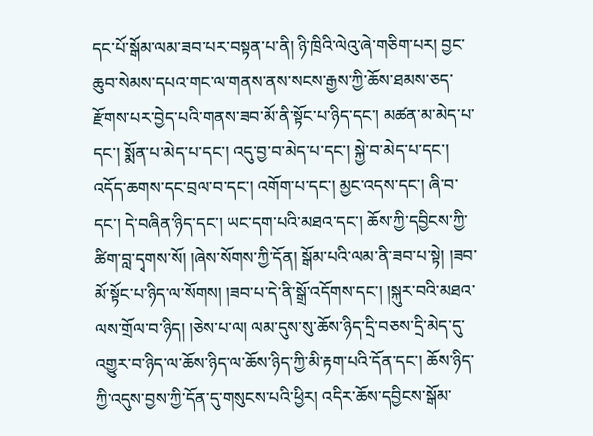དང་པོ་སྒོམ་ལམ་ཟབ་པར་བསྟན་པ་ནི། ཉི་ཁྲིའི་ལེའུ་ཞེ་གཅིག་པར། བྱང་ཆུབ་སེམས་དཔའ་གང་ལ་གནས་ནས་སངས་རྒྱས་ཀྱི་ཆོས་ཐམས་ཅད་རྫོགས་པར་བྱེད་པའི་གནས་ཟབ་མོ་ནི་སྟོང་པ་ཉིད་དང་། མཚན་མ་མེད་པ་དང་། སྨོན་པ་མེད་པ་དང་། འདུ་བྱ་བ་མེད་པ་དང་། སྐྱེ་བ་མེད་པ་དང་། འདོད་ཆགས་དང་བྲལ་བ་དང་། འགོག་པ་དང་། མྱང་འདས་དང་། ཞི་བ་དང་། དེ་བཞིན་ཉིད་དང་། ཡང་དག་པའི་མཐའ་དང་། ཆོས་ཀྱི་དབྱིངས་ཀྱི་ཚིག་བླ་དྭགས་སོ། །ཞེས་སོགས་ཀྱི་དོན། སྒོམ་པའི་ལམ་ནི་ཟབ་པ་སྟེ། །ཟབ་མོ་སྟོང་པ་ཉིད་ལ་སོགས། །ཟབ་པ་དེ་ནི་སྒྲོ་འདོགས་དང་། །སྐུར་བའི་མཐའ་ལས་གྲོལ་བ་ཉིད། །ཅེས་པ་ལ། ལམ་དུས་སུ་ཆོས་ཉིད་དྲི་བཅས་དྲི་མེད་དུ་འགྱུར་བ་ཉིད་ལ་ཆོས་ཉིད་ལ་ཆོས་ཉིད་ཀྱི་མི་རྟག་པའི་དོན་དང་། ཆོས་ཉིད་ཀྱི་འདུས་བྱས་ཀྱི་དོན་དུ་གསུངས་པའི་ཕྱིར། འདིར་ཆོས་དབྱིངས་སྒོམ་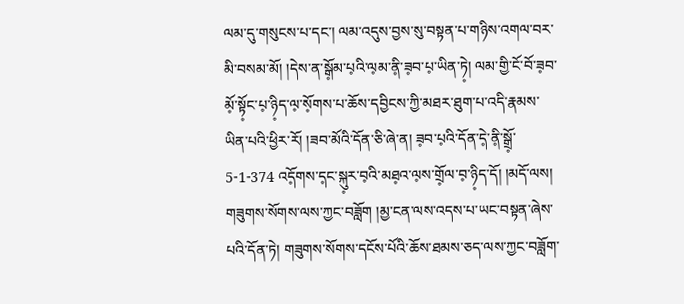ལམ་དུ་གསུངས་པ་དང་། ལམ་འདུས་བྱས་སུ་བསྟན་པ་གཉིས་འགལ་བར་མི་བསམ་མོ། །དེས་ན་སྒོ༷མ་པ༷འི་ལ༷མ་ནི༷་ཟ༷བ་པ༷་ཡིན་ཏེ༷། ལམ་གྱི་ངོ་བོ་ཟ༷བ་མོ༷་སྟོ༷ང་པ༷་ཉི༷ད་ལ༷་སོ༷གས་པ་ཆོས་དབྱིངས་ཀྱི་མཐར་ཐུག་པ་འདི་རྣམས་ཡིན་པའི་ཕྱིར་རོ། །ཟབ་མོའི་དོན་ཅི་ཞེ་ན། ཟ༷བ་པ༷འི་དོན་དེ༷་ནི༷་སྒྲོ༷་ 5-1-374 འདོ༷གས་ད༷ང་སྐུ༷ར་བ༷འི་མཐ༷འ་ལ༷ས་གྲོ༷ལ་བ༷་ཉི༷ད་དོ། །མདོ་ལས། གཟུགས་སོགས་ལས་ཀྱང་བཟློག །མྱ་ངན་ལས་འདས་པ་ཡང་བསྟན་ཞེས་པའི་དོན་ཏེ། གཟུགས་སོགས་དངོས་པོའི་ཆོས་ཐམས་ཅད་ལས་ཀྱང་བཟློག་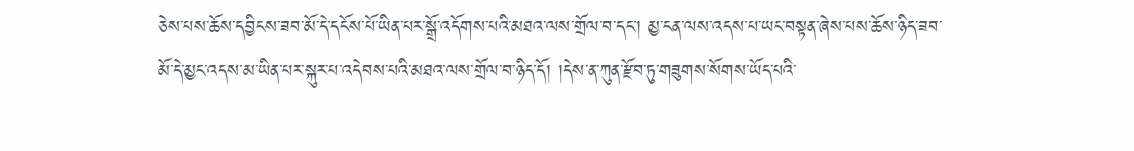ཅེས་པས་ཆོས་དབྱིངས་ཟབ་མོ་དེ་དངོས་པོ་ཡིན་པར་སྒྲོ་འདོགས་པའི་མཐའ་ལས་གྲོལ་བ་དང་། མྱ་ངན་ལས་འདས་པ་ཡང་བསྟན་ཞེས་པས་ཆོས་ཉིད་ཟབ་མོ་དེ་མྱང་འདས་མ་ཡིན་པར་སྐུར་པ་འདེབས་པའི་མཐའ་ལས་གྲོལ་བ་ཉིད་དོ། །དེས་ན་ཀུན་རྫོབ་ཏུ་གཟུགས་སོགས་ཡོད་པའི་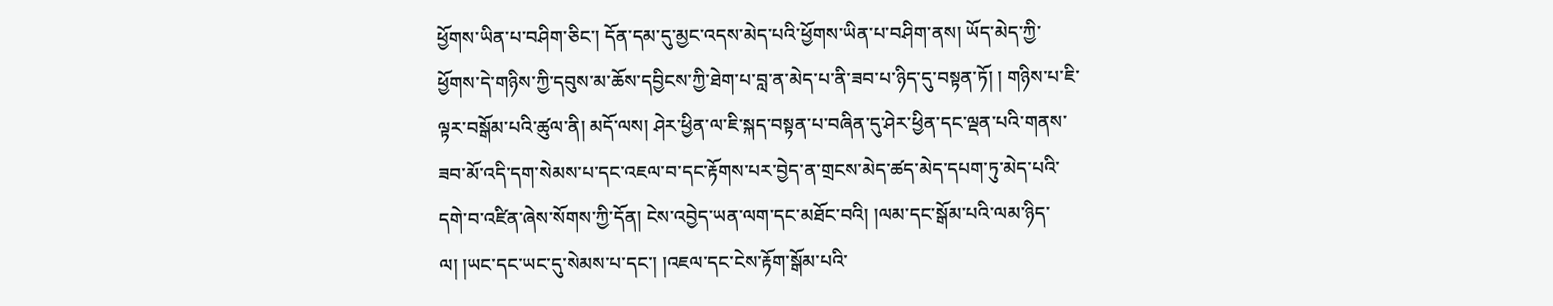ཕྱོགས་ཡིན་པ་བཤིག་ཅིང་། དོན་དམ་དུ་མྱང་འདས་མེད་པའི་ཕྱོགས་ཡིན་པ་བཤིག་ནས། ཡོད་མེད་ཀྱི་ཕྱོགས་དེ་གཉིས་ཀྱི་དབུས་མ་ཆོས་དབྱིངས་ཀྱི་ཐེག་པ་བླ་ན་མེད་པ་ནི་ཟབ་པ་ཉིད་དུ་བསྟན་ཏོ། ། གཉིས་པ་ཇི་ལྟར་བསྒོམ་པའི་ཚུལ་ནི། མདོ་ལས། ཤེར་ཕྱིན་ལ་ཇི་སྐད་བསྟན་པ་བཞིན་དུ་ཤེར་ཕྱིན་དང་ལྡན་པའི་གནས་ཟབ་མོ་འདི་དག་སེམས་པ་དང་འཇལ་བ་དང་རྟོགས་པར་བྱེད་ན་གྲངས་མེད་ཚད་མེད་དཔག་ཏུ་མེད་པའི་དགེ་བ་འཛིན་ཞེས་སོགས་ཀྱི་དོན། ངེས་འབྱེད་ཡན་ལག་དང་མཐོང་བའི། །ལམ་དང་སྒོམ་པའི་ལམ་ཉིད་ལ། །ཡང་དང་ཡང་དུ་སེམས་པ་དང་། །འཇལ་དང་ངེས་རྟོག་སྒོམ་པའི་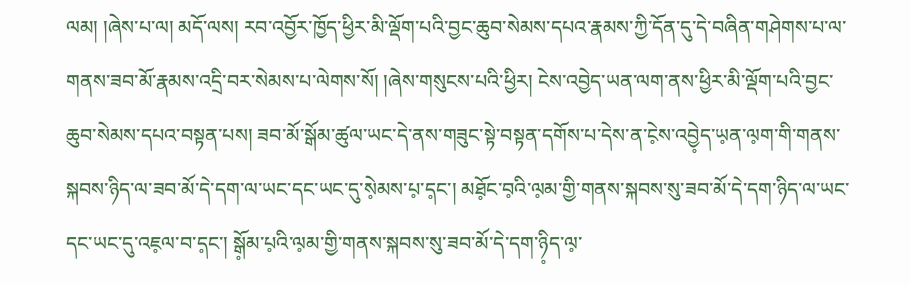ལམ། །ཞེས་པ་ལ། མདོ་ལས། རབ་འབྱོར་ཁྱོད་ཕྱིར་མི་ལྡོག་པའི་བྱང་ཆུབ་སེམས་དཔའ་རྣམས་ཀྱི་དོན་དུ་དེ་བཞིན་གཤེགས་པ་ལ་གནས་ཟབ་མོ་རྣམས་འདྲི་བར་སེམས་པ་ལེགས་སོ། །ཞེས་གསུངས་པའི་ཕྱིར། ངེས་འབྱེད་ཡན་ལག་ནས་ཕྱིར་མི་ལྡོག་པའི་བྱང་ཆུབ་སེམས་དཔའ་བསྟན་པས། ཟབ་མོ་སྒོམ་ཚུལ་ཡང་དེ་ནས་གཟུང་སྟེ་བསྟན་དགོས་པ་དེས་ན་ངེ༷ས་འབྱེ༷ད་ཡ༷ན་ལ༷ག་གི་གནས་སྐབས་ཉིད་ལ་ཟབ་མོ་དེ་དག་ལ་ཡང་དང་ཡང་དུ་སེ༷མས་པ༷་ད༷ང་། མཐོ༷ང་བ༷འི་ལ༷མ་གྱི་གནས་སྐབས་སུ་ཟབ་མོ་དེ་དག་ཉིད་ལ་ཡང་དང་ཡང་དུ་འཇ༷ལ་བ་ད༷ང་། སྒོ༷མ་པ༷འི་ལ༷མ་གྱི་གནས་སྐབས་སུ་ཟབ་མོ་དེ་དག་ཉི༷ད་ལ༷་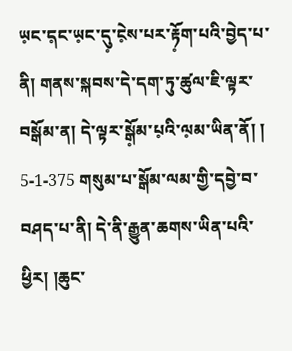ཡ༷ང་ད༷ང་ཡ༷ང་དུ༷་ངེ༷ས་པར་རྟོ༷ག་པའི་བྱེད་པ་ནི། གནས་སྐབས་དེ་དག་ཏུ་ཚུལ་ཇི་ལྟར་བསྒོམ་ན། དེ་ལྟར་སྒོ༷མ་པ༷འི་ལ༷མ་ཡིན་ནོ། ། 5-1-375 གསུམ་པ་སྒོམ་ལམ་གྱི་དབྱེ་བ་བཤད་པ་ནི། དེ་ནི་རྒྱུན་ཆགས་ཡིན་པའི་ཕྱིར། །ཆུང་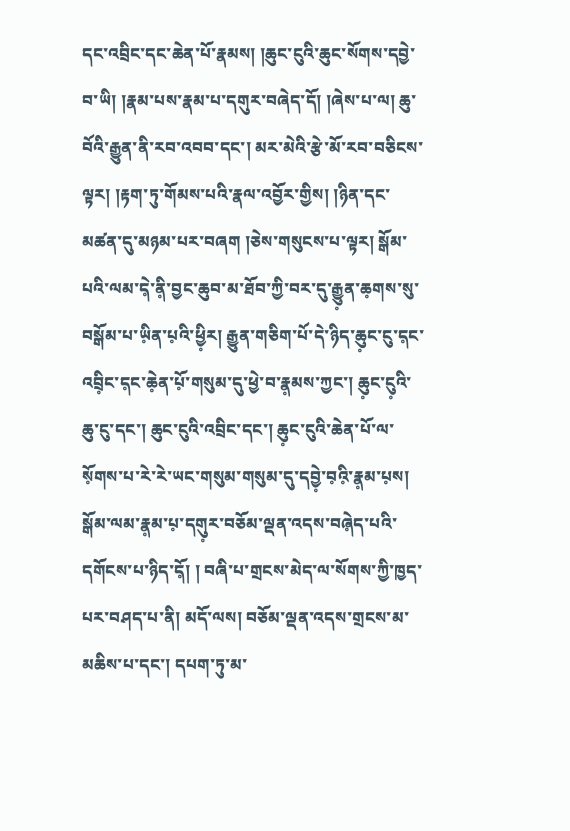དང་འབྲིང་དང་ཆེན་པོ་རྣམས། །ཆུང་ངུའི་ཆུང་སོགས་དབྱེ་བ་ཡི། །རྣམ་པས་རྣམ་པ་དགུར་བཞེད་དོ། །ཞེས་པ་ལ། ཆུ་བོའི་རྒྱུན་ནི་རབ་འབབ་དང་། མར་མེའི་རྩེ་མོ་རབ་བཅིངས་ལྟར། །རྟག་ཏུ་གོམས་པའི་རྣལ་འབྱོར་གྱིས། །ཉིན་དང་མཚན་དུ་མཉམ་པར་བཞག །ཅེས་གསུངས་པ་ལྟར། སྒོམ་པའི་ལམ་དེ༷་ནི༷་བྱང་ཆུབ་མ་ཐོབ་ཀྱི་བར་དུ་རྒྱུ༷ན་ཆ༷གས་སུ་བསྒོམ་པ་ཡི༷ན་པ༷འི་ཕྱི༷ར། རྒྱུན་གཅིག་པོ་དེ་ཉིད་ཆུ༷ང་ངུ་ད༷ང་འབྲི༷ང་ད༷ང་ཆེ༷ན་པོ༷་གསུམ་དུ་ཕྱེ་བ་རྣ༷མས་ཀྱང་། ཆུ༷ང་ངུ༷འི་ཆུ་ངུ་དང་། ཆུང་ངུའི་འབྲིང་དང་། ཆུ༷ང་ངུའི་ཆེན་པོ་ལ་སོ༷གས་པ་རེ་རེ་ཡང་གསུམ་གསུམ་དུ་དབྱེ༷་བ༷འི༷་རྣ༷མ་པ༷ས། སྒོམ་ལམ་རྣ༷མ་པ༷་དགུ༷ར་བཅོམ་ལྡན་འདས་བཞེ༷ད་པའི་དགོངས་པ་ཉིད་དོ༷། ། བཞི་པ་གྲངས་མེད་ལ་སོགས་ཀྱི་ཁྱད་པར་བཤད་པ་ནི། མདོ་ལས། བཅོམ་ལྡན་འདས་གྲངས་མ་མཆིས་པ་དང་། དཔག་ཏུ་མ་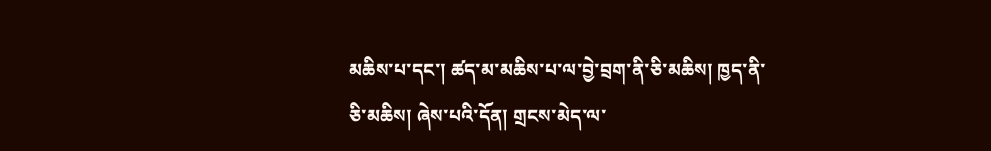མཆིས་པ་དང་། ཚད་མ་མཆིས་པ་ལ་བྱེ་བྲག་ནི་ཅི་མཆིས། ཁྱད་ནི་ཅི་མཆིས། ཞེས་པའི་དོན། གྲངས་མེད་ལ་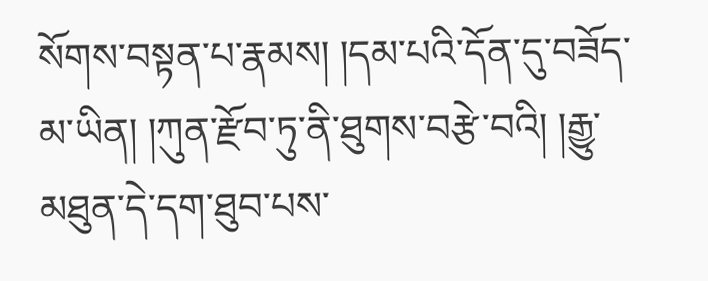སོགས་བསྟན་པ་རྣམས། །དམ་པའི་དོན་དུ་བཟོད་མ་ཡིན། །ཀུན་རྫོབ་ཏུ་ནི་ཐུགས་བརྩེ་བའི། །རྒྱུ་མཐུན་དེ་དག་ཐུབ་པས་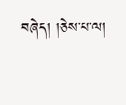བཞེད། །ཅེས་པ་ལ།